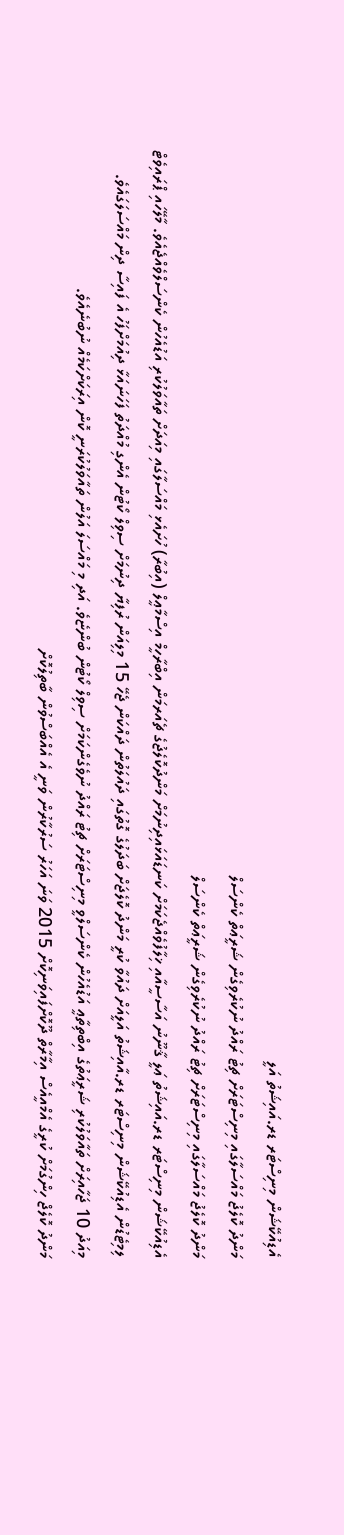އެޑިއުކޭޝަން މިނިސްޓަރ ޑރ.އައިޝަތު އަލީ
މަންދު ކޮލެޖު މައްސަލާގައި މިނިސްޓަރަށް ޗިޓު ރައްދު ނުކުރެވިގެން ޝަރީޢަތް ކެންސަލް
މަންދު ކޮލެޖު މައްސަލާގައި މިނިސްޓަރަށް ޗިޓު ރައްދު ނުކުރެވިގެން ޝަރީޢަތް ކެންސަލް
އެޑިއުކޭޝަން މިނިސްޓަރ ޑރ.އައިޝަތު ޢަލީ ޤާނޫނު އަސާސީއާއި ޚިލާފުވެއްޖެކަމަށް ކަނޑައަޅައިދިނުމަށް މަންދުކޮލެޖުގެ ޗެއަރމަން އިބްރާހީމް އިސްމާޢީލް (އިބުރާ) ހުށައެޅި މައްސަލާގައި މިއަދަށް ތައާވަލުކުރި އަޑުއެހުން ކެންސަލްވެއްޖެއެވެ. މާލޭހައި ޕްރައިވެޓް ލިމިޓެޑުން އެޑިއުކޭޝަން މިނިސްޓަރ ޑރ.އާއިޝަތު އަލީއަށް ދައުވާ ކުރީ މަންދު ކޮލެޖަށް ބަދަލުގެ ގޮތުގައި ދައުލަތުން ދައްކަން ޖެހޭ 15 މިލިއަން ރުފިޔާ ދިނުމަށް ސިވިލް ކޯޓުން އެންގި މުއްދަތު ފަހަނައަޅާ ދިއުމަށްފަހު އެ ފައިސާ ދިން މައްސަލަގައެވެ.
މިއަދު 10 ޖަހާއިރަށް ތައާވަލުކުރި ޝަރީޢަތުގެ އިބްތިތާޢީ އަޑުއެހުން ކެންސަލްވީ މިނިސްޓަރަށް ޗިޓު ރައްދު ނުވެގެންކަމަށް ސިވިލް ކޯޓުން ބުންޏެވެ. އަދި މި މައްސަލަ އަލުން ތައާވަލުކުރަނީ ކޮން އިރަކަށްކަމެއް ނުބުނެއެވެ.
މަންދު ކޮލެޖް ހިންގުމަށް ކުރީގެ އެމްއީއެސް އިމާރާތް ދޫކޮށްފައިވަނިކޮށް 2015 ވަނަ އަހަރު ސަރުކާރުން ވަނީ އެ އެއްބަސްވުން ބާތިލުކޮށް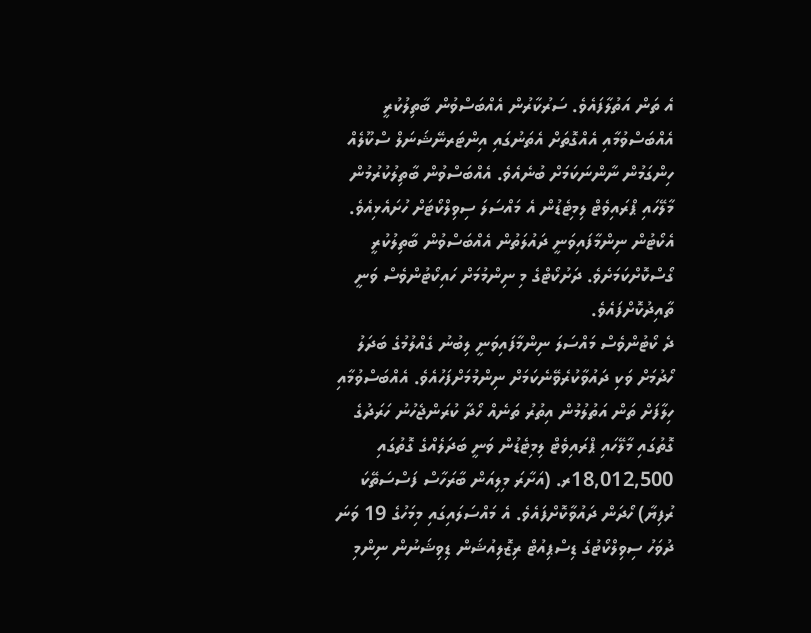އެ ތަން އަތުލާފައެވެ. ސަރުކާރުން އެއްބަސްވުން ބާތިލުކުރީ އެއްބަސްވުމާއި އެއްގޮތަށް އެތަނުގައި އިންޓަރނޭޝަނަލް ސްކޫލެއް ހިންގަމުން ނާންނަކަމަށް ބުނެއެވެ. އެއްބަސްވުން ބާތިލުކުރުމުން މާލޭހައި ޕްރައިވެޓް ލިމިޓެޑުން އެ މައްސަލަ ސިވިލްކޯޓަށް ހުށައެޅިއެވެ. އެކޯޓުން ނިންމާފައިވަނީ ދައުލަތުން އެއްބަސްވުން ބާތިލުކުރީ ގޯސްކޮށްކަމަށެވެ. ދަށުކޯޓްގެ މި ނިންމުމަށް ހައިކޯޓުންވެސް ވަނީ ތާއިދުކޮށްފައެވެ.
ދެ ކޯޓުންވެސް މައްސަލަ ނިންމާފައިވަނީ ލިބުނު ގެއްލުމުގެ ބަދަލު ހޯދުމަށް ވަކި ދައުވާކުރެވޭނެކަމަށް ނިންމުމަށްފަހުއެވެ. އެއްބަސްވުމާއި ހިލާފަށް ތަން އަތުލުމުން އިތުރު ތަނެއް ހޯދާ ކުރަންޖެހުނު ހަރަދުގެ ގޮތުގައި މާލޭހައި ޕްރައިވެޓް ލިމިޓެޑުން ވަނީ ބަދަލެއްގެ ގޮތުގައި 18,012,500ރ. (އަށާރަ މިލިއަން ބާރަހާސް ފަސްސަތޭކަ ރުފިޔާ) ހޯދަން ދައުވާކޮށްފައެވެ. އެ މައްސަލައިގައި މިމަހުގެ 19 ވަނަ ދުވަހު ސިވިލްކޯޓުގެ ޑިސްޕިއުޓް ރިޒޮލިއުޝަން ޑިވިޝަނުން ނިންމި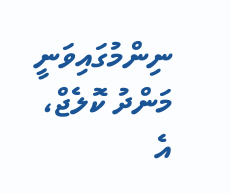ނިންމުގައިވަނީ މަންދު ކޮލެޖް، އެ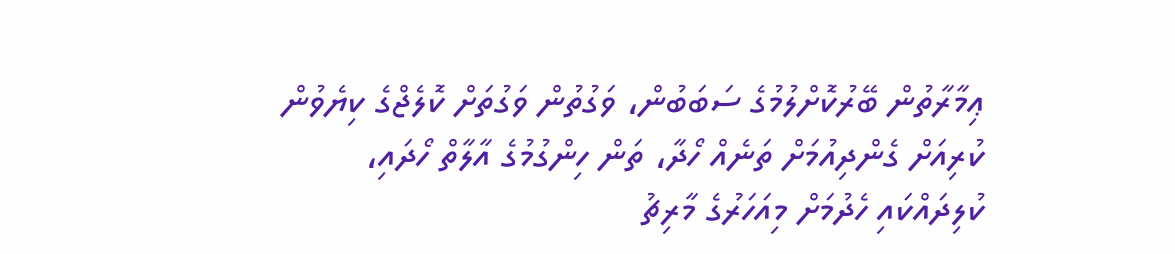ޢިމާރާތުން ބޭރުކޮށްލުމުގެ ސަބަބުން، ވަގުތުން ވަގުތަށް ކޮލެޖްގެ ކިޔެވުން ކުރިއަށް ގެންދިއުމަށް ތަނެއް ހޯދާ، ތަން ހިންގުމުގެ އާލާތް ހޯދައި، ކުލިދައްކައި ހެދުމަށް މިއަހަރުގެ މާރިޗު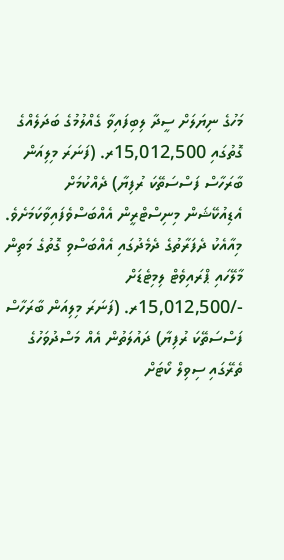މަހުގެ ނިޔަލަށް ސީދާ ލިބިފައިވާ ގެއްލުމުގެ ބަދަލެއްގެ ގޮތުގައި 15,012,500ރ. (ފަނަރަ މިލިއަން ބާރަހާސް ފަސްސަތޭކަ ރުފިޔާ) ދެއްކުމަށް އެޑިއުކޭޝަން މިނިސްޓްރީން އެއްބަސްވެފައިވާކަމަށެވެ.
މިއާއެކު ދެފަރާތުގެ ދެމެދުގައި އެއްބަސްވި ގޮތުގެ މަތިން މާލޭހައި ޕްރައިވެޓް ލިމިޓެޑަށް -/15,012,500ރ. (ފަނަރަ މިލިއަން ބާރަހާސް ފަސްސަތޭކަ ރުފިޔާ) ދައުލަތުން އެއް މަސްދުވަހުގެ ތެރޭގައި ސިވިލް ކޯޓަށް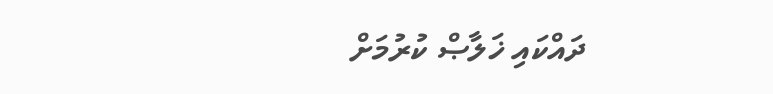ދައްކައި ޚަލާޞް ކުރުމަށް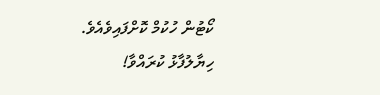ކޯޓުން ހުކުމް ކޮށްފައިވެއެވެ.
ހިޔާލުފާޅު ކުރައްވާ!